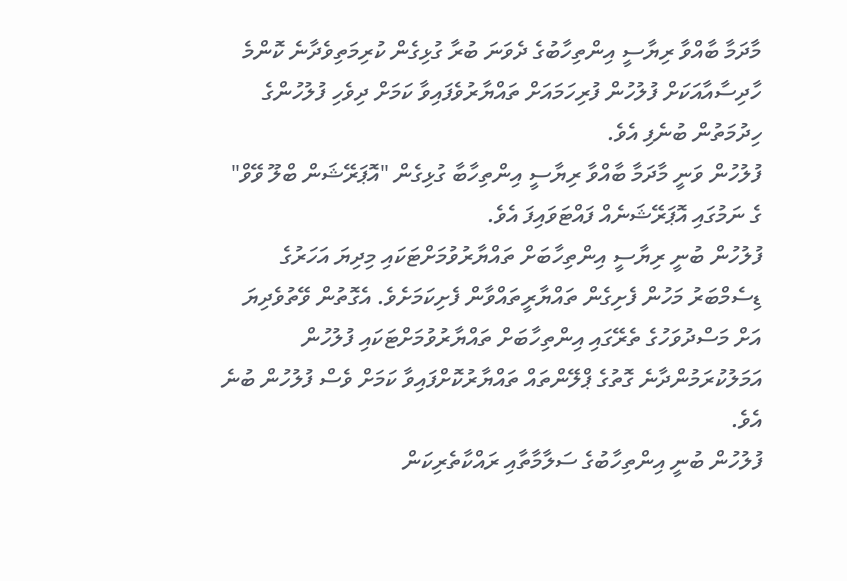މާދަމާ ބާއްވާ ރިޔާސީ އިންތިހާބުގެ ދެވަނަ ބުރާ ގުޅިގެން ކުރިމަތިވެދާނެ ކޮންމެ ހާދިސާއާއަކަށް ފުލުހުން ފުރިހަމައަށް ތައްޔާރުވެފައިވާ ކަމަށް ދިވެހި ފުލުހުންގެ ހިދުމަތުން ބުނެފި އެވެ.
ފުލުހުން ވަނީ މާދަމާ ބާއްވާ ރިޔާސީ އިންތިހާބާ ގުޅިގެން "އޮޕަރޭޝަން ބްލޫ ވޭވް" ގެ ނަމުގައި އޮޕަރޭޝަނެއް ފައްޓަވައިފަ އެވެ.
ފުލުހުން ބުނީ ރިޔާސީ އިންތިހާބަށް ތައްޔާރުވުމަށްޓަކައި މިދިޔަ އަހަރުގެ ޑިސެމްބަރު މަހުން ފެށިގެން ތައްޔާރީތައްވާން ފެށިކަމަށެވެ. އެގޮތުން ވޭތުވެދިޔަ އަށް މަސްދުވަހުގެ ތެރޭގައި އިންތިހާބަށް ތައްޔާރުވުމަށްޓަކައި ފުލުހުން އަމަލުކުރަމުންދާނެ ގޮތުގެ ޕްލޭންތައް ތައްޔާރުކޮށްފައިވާ ކަމަށް ވެސް ފުލުހުން ބުނެ އެވެ.
ފުލުހުން ބުނީ އިންތިހާބުގެ ސަލާމާތާއި ރައްކާތެރިކަން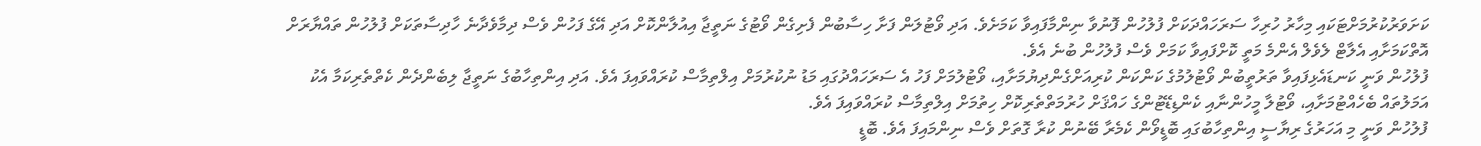ކަށަވަރުކުރުމަށްޓަކައި މިހާރު ހުރިހާ ސަރަހައްދަކަށް ފުލުހުން ފޮނުވާ ނިންމާފައިވާ ކަމަށެވެ. އަދި ވޯޓުލަން ފަށާ ހިސާބުން ފެށިގެން ވޯޓުގެ ނަތީޖާ އިއުލާންކޮށް އަދި އޭގެ ފަހުން ވެސް ދިމާވެދާނެ ހާދިސާތަކަށް ފުލުހުން ތައްޔާރަށް އޮތްކަމަށާއި އެލާޓް ލެވެލް އެންމެ މަތީ ކޮށްފައިވާ ކަމަށް ވެސް ފުލުހުން ބުނެ އެވެ.
ފުލުހުން ވަނީ ކަނޑައެޅިފައިވާ ތަރުތީބުން ވޯޓުލުމުގެ ކަންކަން ކުރިއަށްގެންދިޔުމަށާއި، ވޯޓުލުމަށް ފަހު އެ ސަރަހައްދުގައި މަޑު ނުކުރުމަށް އިލްތިމާސް ކުރައްވައިފަ އެވެ. އަދި އިންތިހާބުގެ ނަތީޖާ ލިބެންދެން ކެތްތެރިކަމާ އެކު އަމަލުތައް ބެހެއްޓުމަށާއި، ވޯޓުލާ މީހުންނާއި ކެންޑިޑޭޓުންގެ ހައްޤަށް ހުރުމަތްތެރިކޮށް ހިތުމަށް އިލްތިމާސް ކުރައްވައިފަ އެވެ.
ފުލުހުން ވަނީ މި އަހަރުގެ ރިޔާސީ އިންތިހާބުގައި ބޮޑީވޯން ކެމެރާ ބޭނުން ކުރާ ގޮތަށް ވެސް ނިންމައިފަ އެވެ. ބޮޑީ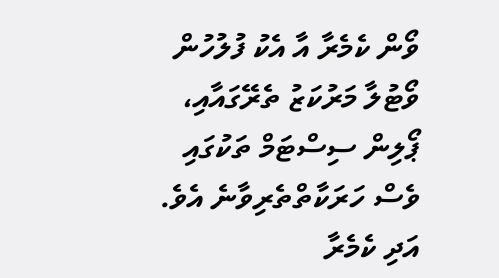ވޯން ކެމެރާ އާ އެކު ފުލުހުން ވޯޓުލާ މަރުކަޒު ތެރޭގައާއި، ޕޯލިން ސިސްޓަމް ތަކުގައި ވެސް ހަރަކާތްތެރިވާނެ އެވެ. އަދި ކެމެރާ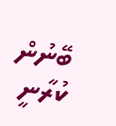ބޭނުން ކުރާނީ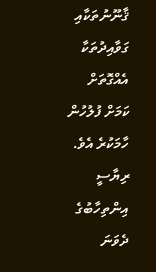ޤާނޫނުތަކާއި ގަވާއިދުތަކާ އެއްގޮތަށް ކަމަށް ފުލުހުން ހާމަކުރެ އެވެ.
ރިޔާސީ އިންތިހާބުގެ ދެވަނަ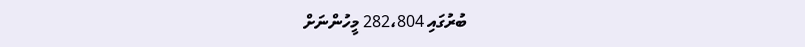ބުރުގައި 282،804 މީހުންނަށް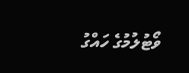ވޯޓުލުމުގެ ހައްގު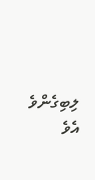ލިބިގެންވެ އެވެ